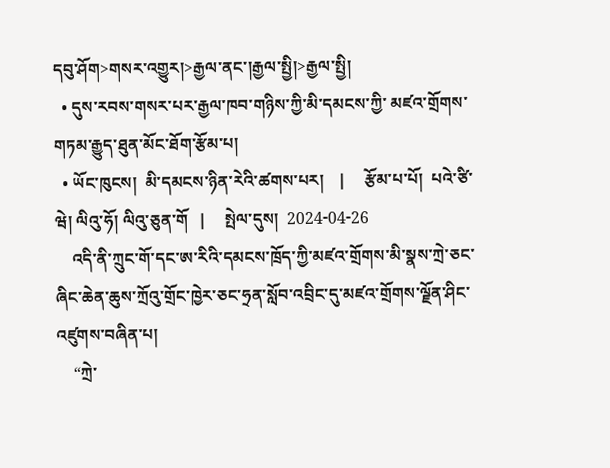དབུ་ཤོག>གསར་འགྱུར།>རྒྱལ་ནང་།རྒྱལ་སྤྱི།>རྒྱལ་སྤྱི།
  • དུས་རབས་གསར་པར་རྒྱལ་ཁབ་གཉིས་ཀྱི་མི་དམངས་ཀྱི་ མཛའ་གྲོགས་གཏམ་རྒྱུད་ཐུན་མོང་ཐོག་རྩོམ་པ།
  • ཡོང་ཁུངས།  མི་དམངས་ཉིན་རེའི་ཚགས་པར།    |     རྩོམ་པ་པོ།  པའེ་ཙི་ཝེ། ལིའུ་ཧོ། ལིའུ་ཅུན་གོ   |     སྤེལ་དུས།  2024-04-26
    འདི་ནི་ཀྲུང་གོ་དང་ཨ་རིའི་དམངས་ཁྲོད་ཀྱི་མཛའ་གྲོགས་མི་སྣས་ཀྲེ་ཅང་ཞིང་ཆེན་ཆུས་ཀྲོའུ་གྲོང་ཁྱེར་ཅང་ཧྲན་སློབ་འབྲིང་དུ་མཛའ་གྲོགས་ལྗོན་ཤིང་འཛུགས་བཞིན་པ།
    “ཀྲེ་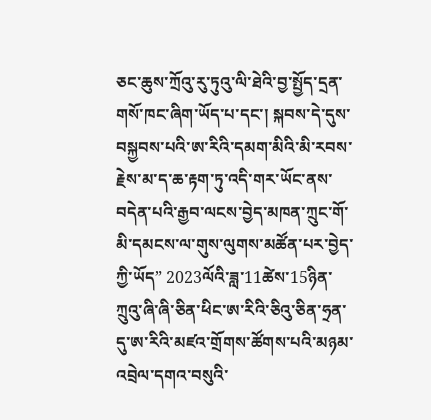ཅང་ཆུས་ཀྲོའུ་རུ་ཏུའུ་ལི་ཐེའི་བྱ་སྤྱོད་དྲན་གསོ་ཁང་ཞིག་ཡོད་པ་དང་། སྐབས་དེ་དུས་བསྐྱབས་པའི་ཨ་རིའི་དམག་མིའི་མི་རབས་རྗེས་མ་ད་ཆ་རྟག་ཏུ་འདི་གར་ཡོང་ནས་བདེན་པའི་རྒྱབ་ལངས་བྱེད་མཁན་ཀྲུང་གོ་མི་དམངས་ལ་གུས་ལུགས་མཚོན་པར་བྱེད་ཀྱི་ཡོད” 2023ལོའི་ཟླ་11ཚེས་15ཉིན་ཀྲུའུ་ཞི་ཞི་ཅིན་ཕིང་ཨ་རིའི་ཅིའུ་ཅིན་ཧྲན་དུ་ཨ་རིའི་མཛའ་གྲོགས་ཚོགས་པའི་མཉམ་འབྲེལ་དགའ་བསུའི་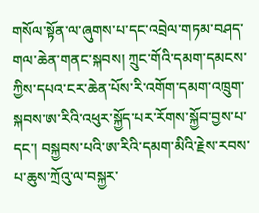གསོལ་སྟོན་ལ་ཞུགས་པ་དང་འབྲེལ་གཏམ་བཤད་གལ་ཆེན་གནང་སྐབས། ཀྲུང་གོའི་དམག་དམངས་ཀྱིས་དཔའ་ངར་ཆེན་པོས་རི་འགོག་དམག་འཁྲུག་སྐབས་ཨ་རིའི་འཕུར་སྐྱོད་པར་རོགས་སྐྱོབ་བྱས་པ་དང་། བསྐྱབས་པའི་ཨ་རིའི་དམག་མིའི་རྗེས་རབས་པ་ཆུས་ཀྲོའུ་ལ་བསྐྱར་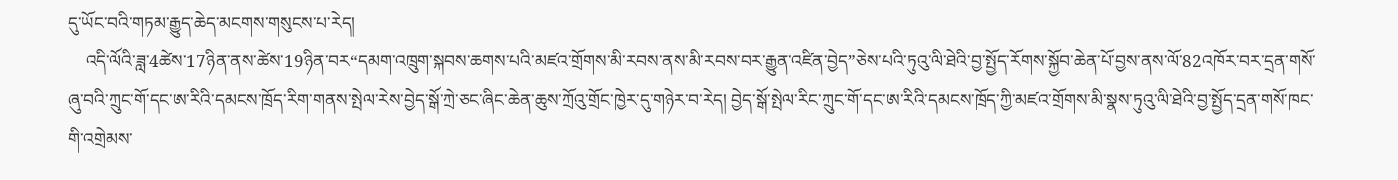དུ་ཡོང་བའི་གཏམ་རྒྱུད་ཆེད་མངགས་གསུངས་པ་རེད།
    འདི་ལོའི་ཟླ་4ཚེས་17ཉིན་ནས་ཚེས་19ཉིན་བར“དམག་འཁྲུག་སྐབས་ཆགས་པའི་མཛའ་གྲོགས་མི་རབས་ནས་མི་རབས་བར་རྒྱུན་འཛིན་བྱེད”ཅེས་པའི་ཏུའུ་ལི་ཐེའི་བྱ་སྤྱོད་རོགས་སྐྱོབ་ཆེན་པོ་བྱས་ནས་ལོ་82འཁོར་བར་དྲན་གསོ་ཞུ་བའི་ཀྲུང་གོ་དང་ཨ་རིའི་དམངས་ཁྲོད་རིག་གནས་སྤེལ་རེས་བྱེད་སྒོ་ཀྲེ་ཅང་ཞིང་ཆེན་ཆུས་ཀྲོའུ་གྲོང་ཁྱེར་དུ་གཉེར་བ་རེད། བྱེད་སྒོ་སྤེལ་རིང་ཀྲུང་གོ་དང་ཨ་རིའི་དམངས་ཁྲོད་ཀྱི་མཛའ་གྲོགས་མི་སྣས་ཏུའུ་ལི་ཐེའི་བྱ་སྤྱོད་དྲན་གསོ་ཁང་གི་འགྲེམས་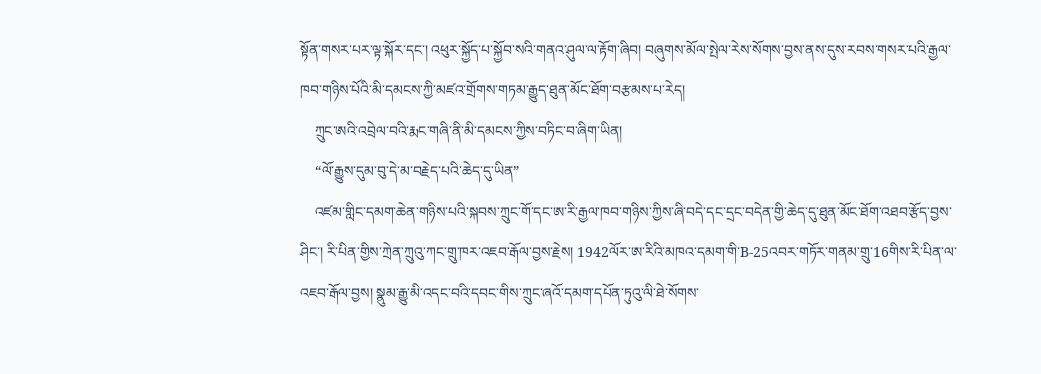སྟོན་གསར་པར་ལྟ་སྐོར་དང་། འཕུར་སྐྱོད་པ་སྐྱོབ་སའི་གནའ་ཤུལ་ལ་རྟོག་ཞིབ། བཞུགས་མོལ་སྤེལ་རེས་སོགས་བྱས་ནས་དུས་རབས་གསར་པའི་རྒྱལ་ཁབ་གཉིས་པོའི་མི་དམངས་ཀྱི་མཛའ་གྲོགས་གཏམ་རྒྱུད་ཐུན་མོང་ཐོག་བརྩམས་པ་རེད།
    ཀྲུང་ཨའི་འབྲེལ་བའི་རྨང་གཞི་ནི་མི་དམངས་ཀྱིས་བཏིང་བ་ཞིག་ཡིན།
    “ལོ་རྒྱུས་དུམ་བུ་དེ་མ་བརྗེད་པའི་ཆེད་དུ་ཡིན”
    འཛམ་གླིང་དམག་ཆེན་གཉིས་པའི་སྐབས་ཀྲུང་གོ་དང་ཨ་རི་རྒྱལ་ཁབ་གཉིས་ཀྱིས་ཞི་བདེ་དང་དྲང་བདེན་གྱི་ཆེད་དུ་ཐུན་མོང་ཐོག་འཐབ་རྩོད་བྱས་ཤིང་། རི་པིན་གྱིས་ཀྲེན་ཀྲུའུ་ཀང་གྲུ་ཁར་འཇབ་རྒོལ་བྱས་རྗེས། 1942ལོར་ཨ་རིའི་མཁའ་དམག་གི་B-25འབར་གཏོར་གནམ་གྲུ་16གིས་རི་པིན་ལ་འཇབ་རྒོལ་བྱས། སྣུམ་རྒྱུ་མི་འདང་བའི་དབང་གིས་ཀྲུང་ཞའོ་དམག་དཔོན་ཏུའུ་ལི་ཐེ་སོགས་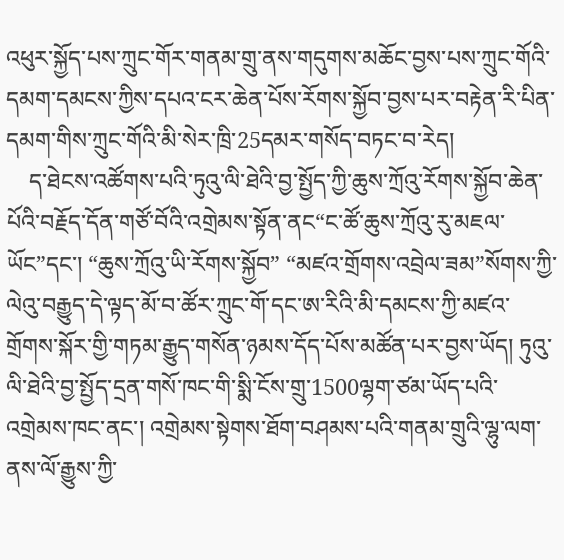འཕུར་སྐྱོད་པས་ཀྲུང་གོར་གནམ་གྲུ་ནས་གདུགས་མཆོང་བྱས་པས་ཀྲུང་གོའི་དམག་དམངས་ཀྱིས་དཔའ་ངར་ཆེན་པོས་རོགས་སྐྱོབ་བྱས་པར་བརྟེན་རི་པིན་དམག་གིས་ཀྲུང་གོའི་མི་སེར་ཁྲི་25དམར་གསོད་བཏང་བ་རེད།
    ད་ཐེངས་འཚོགས་པའི་ཏུའུ་ལི་ཐེའི་བྱ་སྤྱོད་ཀྱི་ཆུས་ཀྲོའུ་རོགས་སྐྱོབ་ཆེན་པོའི་བརྗོད་དོན་གཙོ་བོའི་འགྲེམས་སྟོན་ནང“ང་ཚོ་ཆུས་ཀྲོའུ་རུ་མཇལ་ཡོང”དང་། “ཆུས་ཀྲོའུ་ཡི་རོགས་སྐྱོབ” “མཛའ་གྲོགས་འབྲེལ་ཟམ”སོགས་ཀྱི་ལེའུ་བརྒྱུད་དེ་ལྟད་མོ་བ་ཚོར་ཀྲུང་གོ་དང་ཨ་རིའི་མི་དམངས་ཀྱི་མཛའ་གྲོགས་སྐོར་གྱི་གཏམ་རྒྱུད་གསོན་ཉམས་དོད་པོས་མཚོན་པར་བྱས་ཡོད། ཏུའུ་ལི་ཐེའི་བྱ་སྤྱོད་དྲན་གསོ་ཁང་གི་སྨི་ངོས་གྲུ་1500ལྷག་ཙམ་ཡོད་པའི་འགྲེམས་ཁང་ནང་། འགྲེམས་སྟེགས་ཐོག་བཤམས་པའི་གནམ་གྲུའི་ལྷུ་ལག་ནས་ལོ་རྒྱུས་ཀྱི་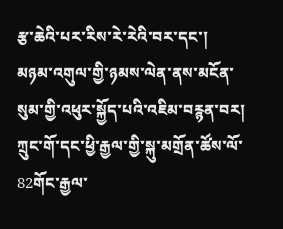རྩ་ཆེའི་པར་རིས་རེ་རེའི་བར་དང་། མཉམ་འགུལ་གྱི་ཉམས་ལེན་ནས་མངོན་སུམ་གྱི་འཕུར་སྐྱོད་པའི་འཇིམ་བརྙན་བར། ཀྲུང་གོ་དང་ཕྱི་རྒྱལ་གྱི་སྐུ་མགྲོན་ཚོས་ལོ་82གོང་རྒྱལ་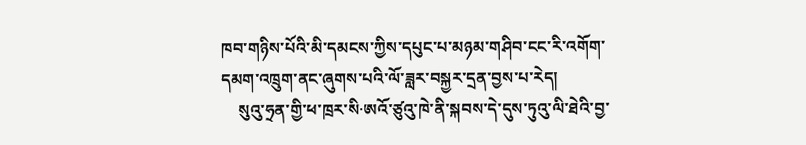ཁབ་གཉིས་པོའི་མི་དམངས་ཀྱིས་དཔུང་པ་མཉམ་གཤིབ་ངང་རི་འགོག་དམག་འཁྲུག་ནང་ཞུགས་པའི་ལོ་ཟླར་བསྐྱར་དྲན་བྱས་པ་རེད།
    སུའུ་ཧྲན་གྱི་ཕ་ཁྲར་སི·ཨའོ་ཙུའུ་ཁེ་ནི་སྐབས་དེ་དུས་ཏུའུ་ལི་ཐེའི་བྱ་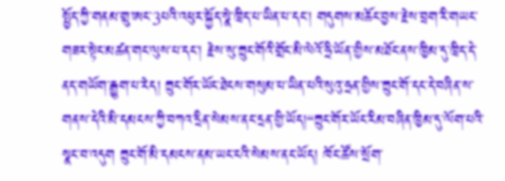སྤྱོད་ཀྱི་གནམ་གྲུ་ཨང་3པའི་འཕུར་སྐྱོད་སྣེ་ཁྲིད་པ་ཡིན་པ་དང་། གདུགས་མཆོང་བྱས་རྗེས་བྲག་རི་གཡང་གཟར་སྟེང་མཚན་གང་ལུས་པ་དང་། རྗེས་སུ་ཀྲུང་གོའི་གྲོང་མི་ལེའོ་ཧྲི་ཡོན་གྱིས་མཐོང་ནས་ཁྱིམ་དུ་ཁྲིད་དེ་ནད་གཡོག་རྒྱུག་པ་རེད། ཀྲུང་གོར་ཡོང་ཐེངས་གསུམ་པ་ཡིན་པའི་སུའུ་ཧྲན་གྱིས་ཀྲུང་གོ་དང་དེ་བཞིན་ས་གནས་དེའི་མི་དམངས་ཀྱི་བཀའ་དྲིན་སེམས་ནང་དྲན་གྱི་ཡོད།“ཀྲུང་གོར་ཡོང་རིམ་བཞིན་ཁྱིམ་དུ་ལོག་པའི་སྣང་བ་འདུག ཀྲུང་གོ་མི་དམངས་ནམ་ཡང་ངའི་སེམས་ནང་ཡོད། ཁོང་ཚོས་སྲོག་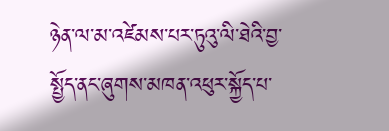ཉེན་ལ་མ་འཛེམས་པར་ཏུའུ་ལི་ཐེའི་བྱ་སྤྱོད་ནང་ཞུགས་མཁན་འཕུར་སྐྱོད་པ་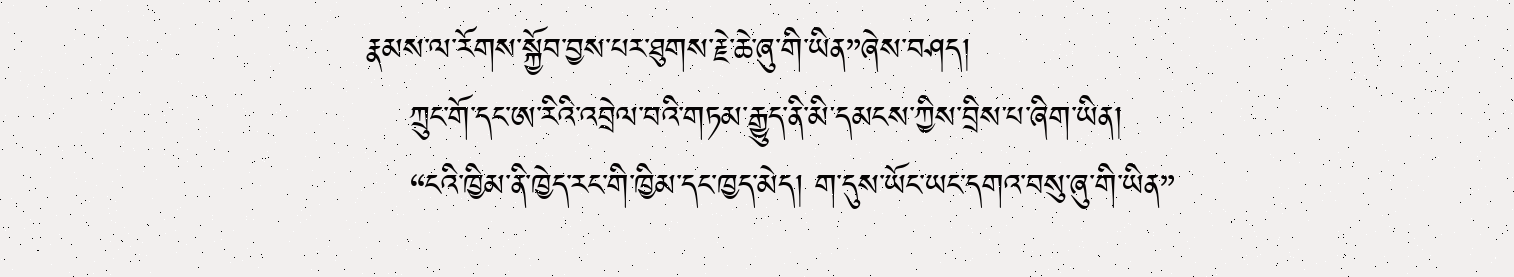རྣམས་ལ་རོགས་སྐྱོབ་བྱས་པར་ཐུགས་རྗེ་ཆེ་ཞུ་གི་ཡིན”ཞེས་བཤད།
    ཀྲུང་གོ་དང་ཨ་རིའི་འབྲེལ་བའི་གཏམ་རྒྱུད་ནི་མི་དམངས་ཀྱིས་བྲིས་པ་ཞིག་ཡིན།
    “ངའི་ཁྱིམ་ནི་ཁྱེད་རང་གི་ཁྱིམ་དང་ཁྱད་མེད། ག་དུས་ཡོང་ཡང་དགའ་བསུ་ཞུ་གི་ཡིན”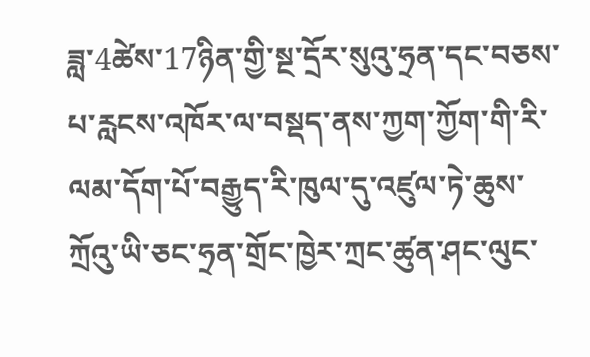ཟླ་4ཚེས་17ཉིན་གྱི་སྔ་དྲོར་སུའུ་ཧྲན་དང་བཅས་པ་རླངས་འཁོར་ལ་བསྡད་ནས་ཀྱག་ཀྱོག་གི་རི་ལམ་དོག་པོ་བརྒྱུད་རི་ཁུལ་དུ་འཛུལ་ཏེ་ཆུས་ཀྲོའུ་ཡི་ཅང་ཧྲན་གྲོང་ཁྱེར་ཀྲང་ཚུན་ཤང་ལུང་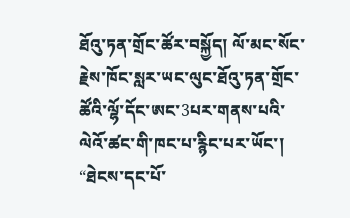ཐོའུ་ཏན་གྲོང་ཚོར་བསྐྱོད། ལོ་མང་སོང་རྗེས་ཁོང་སླར་ཡང་ལུང་ཐོའུ་ཏན་གྲོང་ཚོའི་ལྷོ་དོང་ཨང་3པར་གནས་པའི་ལེའོ་ཚང་གི་ཁང་པ་རྙིང་པར་ཡོང་། “ཐེངས་དང་པོ་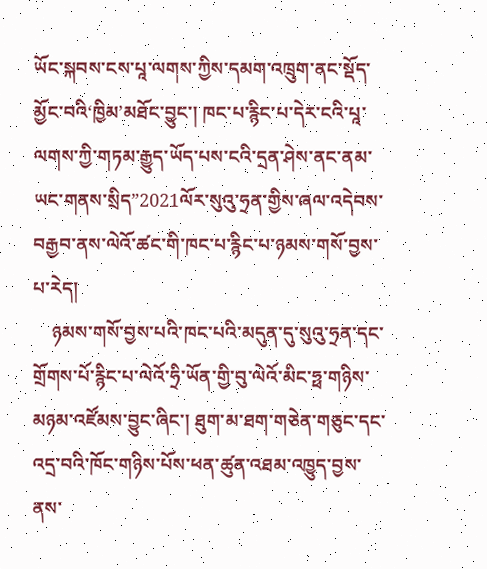ཡོང་སྐབས་ངས་པཱ་ལགས་ཀྱིས་དམག་འཁྲུག་ནང་སྡོད་མྱོང་བའི‘ཁྱིམ’མཐོང་བྱུང་། ཁང་པ་རྙིང་པ་དེར་ངའི་པཱ་ལགས་ཀྱི་གཏམ་རྒྱུད་ཡོད་པས་ངའི་དྲན་ཤེས་ནང་ནམ་ཡང་གནས་སྲིད”2021ལོར་སུའུ་ཧྲན་གྱིས་ཞལ་འདེབས་བརྒྱབ་ནས་ལེའོ་ཚང་གི་ཁང་པ་རྙིང་པ་ཉམས་གསོ་བྱས་པ་རེད།
    ཉམས་གསོ་བྱས་པའི་ཁང་པའི་མདུན་དུ་སུའུ་ཧྲན་དང་གྲོགས་པོ་རྙིང་པ་ལེའོ་ཧྲི་ཡོན་གྱི་བུ་ལེའོ་མིང་ཧྥ་གཉིས་མཉམ་འཛོམས་བྱུང་ཞིང་། ཐུག་མ་ཐག་གཅེན་གཅུང་དང་འདྲ་བའི་ཁོང་གཉིས་པོས་ཕན་ཚུན་འཐམ་འཁྱུད་བྱས་ནས་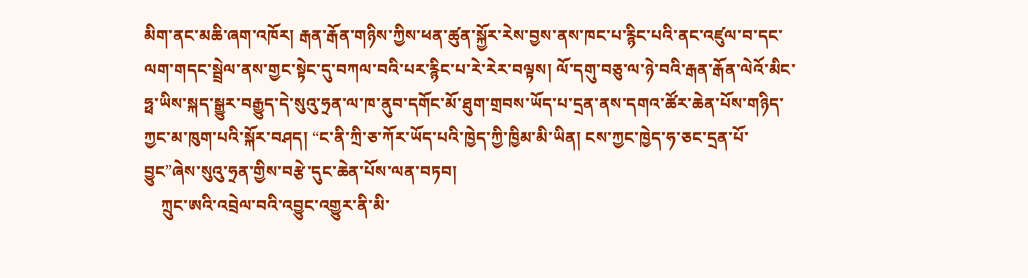མིག་ནང་མཆི་ཞག་འཁོར། རྒན་རྒོན་གཉིས་ཀྱིས་ཕན་ཚུན་སྐྱོར་རེས་བྱས་ནས་ཁང་པ་རྙིང་པའི་ནང་འཛུལ་བ་དང་ལག་གདང་སྦྲེལ་ནས་གྱང་སྟེང་དུ་བཀལ་བའི་པར་རྙིང་པ་རེ་རེར་བལྟས། ལོ་དགུ་བཅུ་ལ་ཉེ་བའི་རྒན་རྒོན་ལེའོ་མིང་ཧྥ་ཡིས་སྐད་སྒྱུར་བརྒྱུད་དེ་སུའུ་ཧྲན་ལ་ཁ་ནུབ་དགོང་མོ་ཐུག་གྲབས་ཡོད་པ་དྲན་ནས་དགའ་ཚོར་ཆེན་པོས་གཉིད་ཀྱང་མ་ཁུག་པའི་སྐོར་བཤད། “ང་ནི་ཀྲི་ཅ་ཀོར་ཡོད་པའི་ཁྱེད་ཀྱི་ཁྱིམ་མི་ཡིན། ངས་ཀྱང་ཁྱེད་ཧ་ཅང་དྲན་པོ་བྱུང”ཞེས་སུའུ་ཧྲན་གྱིས་བརྩེ་དུང་ཆེན་པོས་ལན་བཏབ།
    ཀྲུང་ཨའི་འབྲེལ་བའི་འབྱུང་འགྱུར་ནི་མི་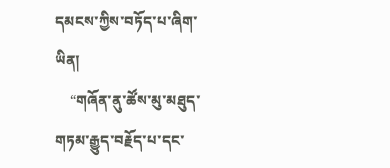དམངས་ཀྱིས་བཏོད་པ་ཞིག་ཡིན།
    “གཞོན་ནུ་ཚོས་མུ་མཐུད་གཏམ་རྒྱུད་བརྗོད་པ་དང་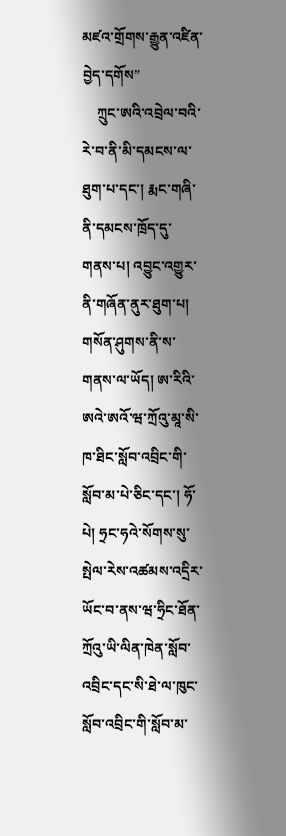མཛའ་གྲོགས་རྒྱུན་འཛིན་བྱེད་དགོས”
    ཀྲུང་ཨའི་འབྲེལ་བའི་རེ་བ་ནི་མི་དམངས་ལ་ཐུག་པ་དང་། རྨང་གཞི་ནི་དམངས་ཁྲོད་དུ་གནས་པ། འབྱུང་འགྱུར་ནི་གཞོན་ནུར་ཐུག་པ། གསོན་ཤུགས་ནི་ས་གནས་ལ་ཡོད། ཨ་རིའི་ཨའེ་ཨའོ་ཝ་ཀྲོའུ་མཱ་སི་ཁ་ཐིང་སློབ་འབྲིང་གི་སློབ་མ་པེ་ཅིང་དང་། ཧོ་པེ། ཧྲང་ཧའེ་སོགས་སུ་སྤེལ་རེས་འཚམས་འདྲིར་ཡོང་བ་ནས་ཝ་ཧྲིང་ཐོན་ཀྲོའུ་ཡི་ལིན་ཁེན་སློབ་འབྲིང་དང་སི་ཐེ་ལ་ཁུང་སློབ་འབྲིང་གི་སློབ་མ་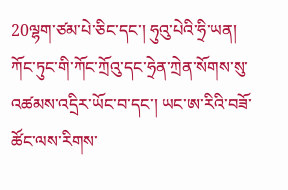20ལྷག་ཙམ་པེ་ཅིང་དང་། ཧུའུ་པེའི་ཧྲི་ཡན། ཀོང་ཏུང་གི་ཀོང་ཀྲོའུ་དང་ཧྲེན་ཀྲེན་སོགས་སུ་འཚམས་འདྲིར་ཡོང་བ་དང་། ཡང་ཨ་རིའི་བཟོ་ཚོང་ལས་རིགས་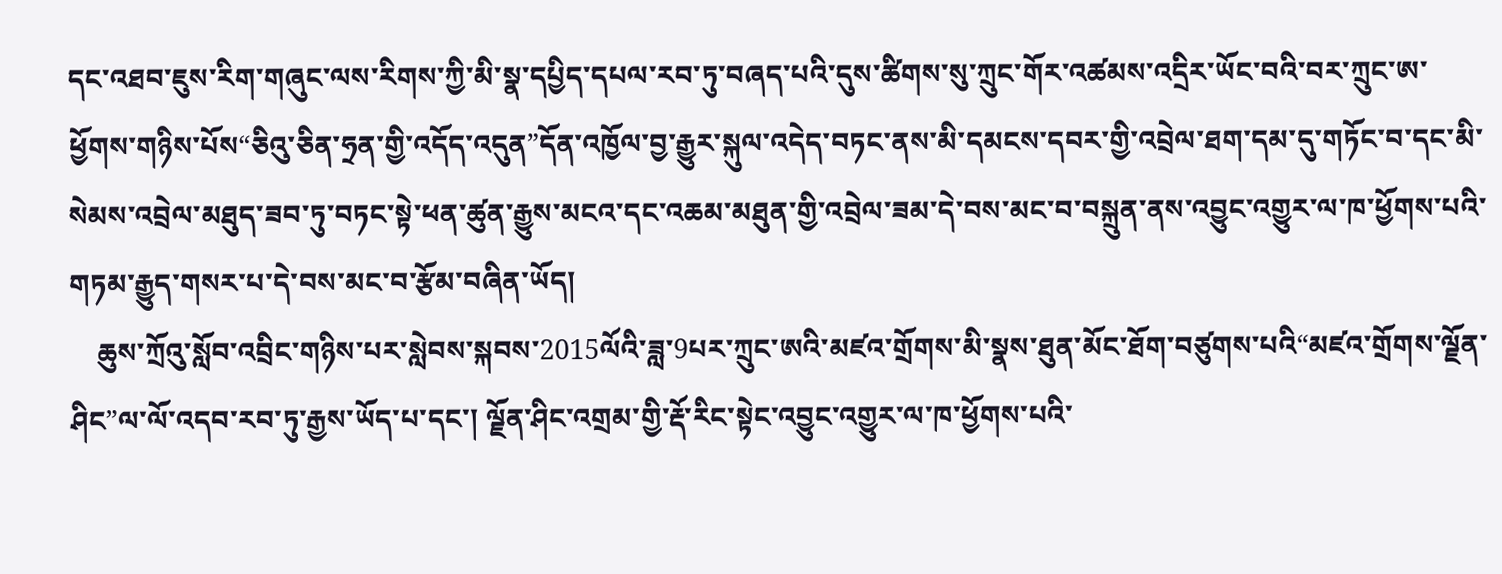དང་འཐབ་ཇུས་རིག་གཞུང་ལས་རིགས་ཀྱི་མི་སྣ་དཔྱིད་དཔལ་རབ་ཏུ་བཞད་པའི་དུས་ཚིགས་སུ་ཀྲུང་གོར་འཚམས་འདྲིར་ཡོང་བའི་བར་ཀྲུང་ཨ་ཕྱོགས་གཉིས་པོས“ཅིའུ་ཅིན་ཧྲན་གྱི་འདོད་འདུན”དོན་འཁྱོལ་བྱ་རྒྱུར་སྐུལ་འདེད་བཏང་ནས་མི་དམངས་དབར་གྱི་འབྲེལ་ཐག་དམ་དུ་གཏོང་བ་དང་མི་སེམས་འབྲེལ་མཐུད་ཟབ་ཏུ་བཏང་སྟེ་ཕན་ཚུན་རྒྱུས་མངའ་དང་འཆམ་མཐུན་གྱི་འབྲེལ་ཟམ་དེ་བས་མང་བ་བསྐྲུན་ནས་འབྱུང་འགྱུར་ལ་ཁ་ཕྱོགས་པའི་གཏམ་རྒྱུད་གསར་པ་དེ་བས་མང་བ་རྩོམ་བཞིན་ཡོད།
    ཆུས་ཀྲོའུ་སློབ་འབྲིང་གཉིས་པར་སླེབས་སྐབས་2015ལོའི་ཟླ་9པར་ཀྲུང་ཨའི་མཛའ་གྲོགས་མི་སྣས་ཐུན་མོང་ཐོག་བཙུགས་པའི“མཛའ་གྲོགས་ལྗོན་ཤིང”ལ་ལོ་འདབ་རབ་ཏུ་རྒྱས་ཡོད་པ་དང་། ལྗོན་ཤིང་འགྲམ་གྱི་རྡོ་རིང་སྟེང་འབྱུང་འགྱུར་ལ་ཁ་ཕྱོགས་པའི་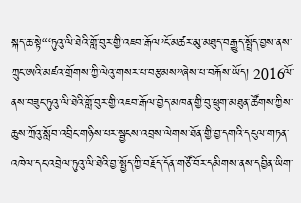སྐད་ཆ་སྟེ“‘ཏུའུ་ལི་ཐེའི་གློ་བུར་གྱི་འཇབ་རྒོལ’ངོ་མཚར་མུ་མཐུད་བརྒྱུད་སྤྲོད་བྱས་ནས་ཀྲུང་ཨའི་མཛའ་གྲོགས་ཀྱི་ལེའུ་གསར་པ་བརྩམས”ཞེས་པ་བརྐོས་ཡོད། 2016ལོ་ནས་བཟུང་ཏུའུ་ལི་ཐེའི་གློ་བུར་གྱི་འཇབ་རྒོལ་བྱེད་མཁན་གྱི་བུ་ཕྲུག་མཐུན་ཚོགས་ཀྱིས་ཆུས་ཀྲོའུ་སློབ་འབྲིང་གཉིས་པར་སྦྱངས་འབྲས་ལེགས་ཐོན་གྱི་བྱ་དགའི་དངུལ་གཏན་འཁེལ་དང་འབྲེལ་ཏུའུ་ལི་ཐེའི་བྱ་སྤྱོད་ཀྱི་བརྗོད་དོན་གཙོ་བོར་དམིགས་ནས་དབྱིན་ཡིག་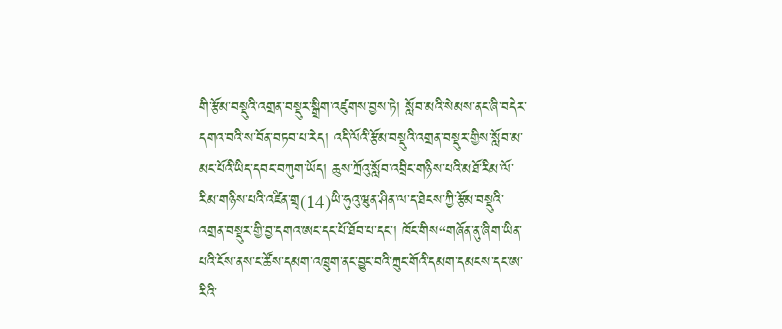གི་རྩོམ་བསྡུའི་འགྲན་བསྡུར་སྒྲིག་འཛུགས་བྱས་ཏེ། སློབ་མའི་སེམས་ནང་ཞི་བདེར་དགའ་བའི་ས་བོན་བཏབ་པ་རེད། འདི་ལོའི་རྩོམ་བསྡུའི་འགྲན་བསྡུར་གྱིས་སློབ་མ་མང་པོའི་ཡིད་དབང་བཀུག་ཡོད། ཆུས་ཀྲོའུ་སློབ་འབྲིང་གཉིས་པའི་མཐོ་རིམ་ལོ་རིམ་གཉིས་པའི་འཛིན་གྲྭ(14)ཡི་ཧུའུ་ཝུན་ཤིན་ལ་ད་ཐེངས་ཀྱི་རྩོམ་བསྡུའི་འགྲན་བསྡུར་གྱི་བྱ་དགའ་ཨང་དང་པོ་ཐོབ་པ་དང་། ཁོང་གིས“གཞོན་ནུ་ཞིག་ཡིན་པའི་ངོས་ནས་ང་ཚོས་དམག་འཁྲུག་ནང་བྱུང་བའི་ཀྲུང་གོའི་དམག་དམངས་དང་ཨ་རིའི་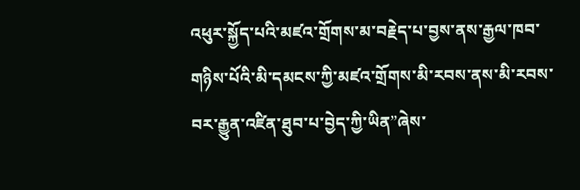འཕུར་སྐྱོད་པའི་མཛའ་གྲོགས་མ་བརྗེད་པ་བྱས་ནས་རྒྱལ་ཁབ་གཉིས་པོའི་མི་དམངས་ཀྱི་མཛའ་གྲོགས་མི་རབས་ནས་མི་རབས་བར་རྒྱུན་འཛིན་ཐུབ་པ་བྱེད་ཀྱི་ཡིན”ཞེས་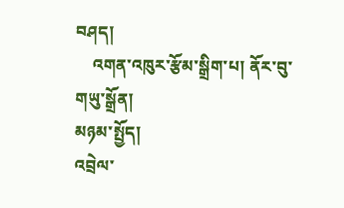བཤད།
    འགན་འཁུར་རྩོམ་སྒྲིག་པ། ནོར་བུ་གཡུ་སྒྲོན།
མཉམ་སྤྱོད།
འབྲེལ་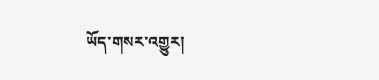ཡོད་གསར་འགྱུར།